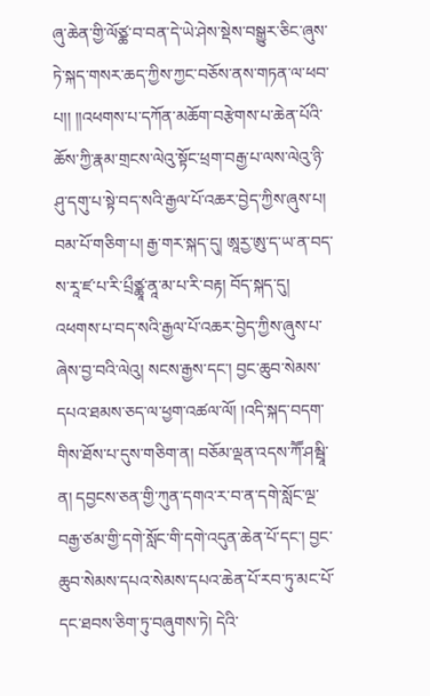ཞུ་ཆེན་གྱི་ལོཙྪ་བ་བན་དེ་ཡེ་ཤེས་སྡེས་བསྒྱུར་ཅིང་ཞུས་ཏེ་སྐད་གསར་ཆད་ཀྱིས་ཀྱང་བཅོས་ནས་གཏན་ལ་ཕབ་པ།། །།འཕགས་པ་དཀོན་མཆོག་བརྩེགས་པ་ཆེན་པོའི་ཆོས་ཀྱི་རྣམ་གྲངས་ལེའུ་སྟོང་ཕྲག་བརྒྱ་པ་ལས་ལེའུ་ཉི་ཤུ་དགུ་པ་སྟེ་བད་སའི་རྒྱལ་པོ་འཆར་བྱེད་ཀྱིས་ཞུས་པ། བམ་པོ་གཅིག་པ། རྒྱ་གར་སྐད་དུ། ཨཱརྱ་ཨུ་ད་ཡ་ན་བད་ས་རཱ་ཛ་པ་རི་པྲྀཙྪཱ་ནཱ་མ་པ་རི་བརྟ། བོད་སྐད་དུ། འཕགས་པ་བད་སའི་རྒྱལ་པོ་འཆར་བྱེད་ཀྱིས་ཞུས་པ་ཞེས་བྱ་བའི་ལེའུ། སངས་རྒྱས་དང་། བྱང་ཆུབ་སེམས་དཔའ་ཐམས་ཅད་ལ་ཕྱག་འཚལ་ལོ། །འདི་སྐད་བདག་གིས་ཐོས་པ་དུས་གཅིག་ན། བཅོམ་ལྡན་འདས་ཀཽ་ཤམྦཱི་ན། དབྱངས་ཅན་གྱི་ཀུན་དགའ་ར་བ་ན་དགེ་སློང་ལྔ་བརྒྱ་ཙམ་གྱི་དགེ་སློང་གི་དགེ་འདུན་ཆེན་པོ་དང་། བྱང་ཆུབ་སེམས་དཔའ་སེམས་དཔའ་ཆེན་པོ་རབ་ཏུ་མང་པོ་དང་ཐབས་ཅིག་ཏུ་བཞུགས་ཏེ། དེའི་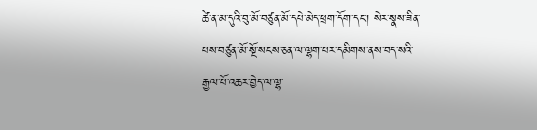ཚེ་ན་མ་དུའི་བུ་མོ་བཙུན་མོ་དཔེ་མེད་ཕྲག་དོག་དང་། སེར་སྣས་ཟིན་པས་བཙུན་མོ་སྔོ་སངས་ཅན་ལ་ལྷག་པར་དམིགས་ནས་བད་སའི་རྒྱལ་པོ་འཆར་བྱེད་ལ་ལྷ་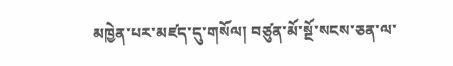མཁྱེན་པར་མཛད་དུ་གསོལ། བཙུན་མོ་སྔོ་སངས་ཅན་ལ་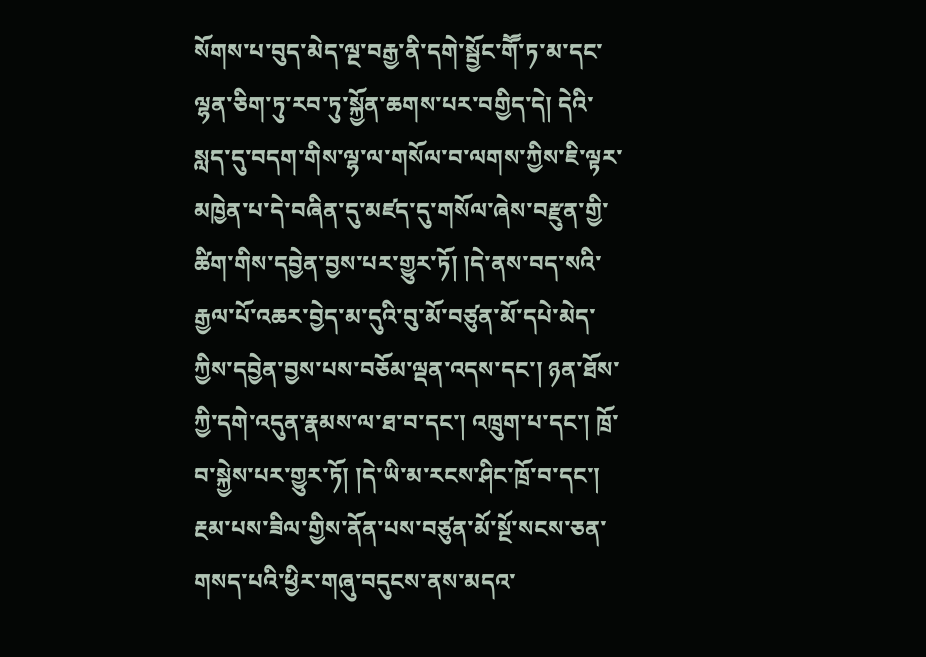སོགས་པ་བུད་མེད་ལྔ་བརྒྱ་ནི་དགེ་སྦྱོང་གཽ་ཏ་མ་དང་ལྷན་ཅིག་ཏུ་རབ་ཏུ་སྐྱོན་ཆགས་པར་བགྱིད་དེ། དེའི་སླད་དུ་བདག་གིས་ལྷ་ལ་གསོལ་བ་ལགས་ཀྱིས་ཇི་ལྟར་མཁྱེན་པ་དེ་བཞིན་དུ་མཛད་དུ་གསོལ་ཞེས་བརྫུན་གྱི་ཚིག་གིས་དབྱེན་བྱས་པར་གྱུར་ཏོ། །དེ་ནས་བད་སའི་རྒྱལ་པོ་འཆར་བྱེད་མ་དུའི་བུ་མོ་བཙུན་མོ་དཔེ་མེད་ཀྱིས་དབྱེན་བྱས་པས་བཅོམ་ལྡན་འདས་དང་། ཉན་ཐོས་ཀྱི་དགེ་འདུན་རྣམས་ལ་ཐ་བ་དང་། འཁྲུག་པ་དང་། ཁྲོ་བ་སྐྱེས་པར་གྱུར་ཏོ། །དེ་ཡི་མ་རངས་ཤིང་ཁྲོ་བ་དང་། རྔམ་པས་ཟིལ་གྱིས་ནོན་པས་བཙུན་མོ་སྔོ་སངས་ཅན་གསད་པའི་ཕྱིར་གཞུ་བདུངས་ནས་མདའ་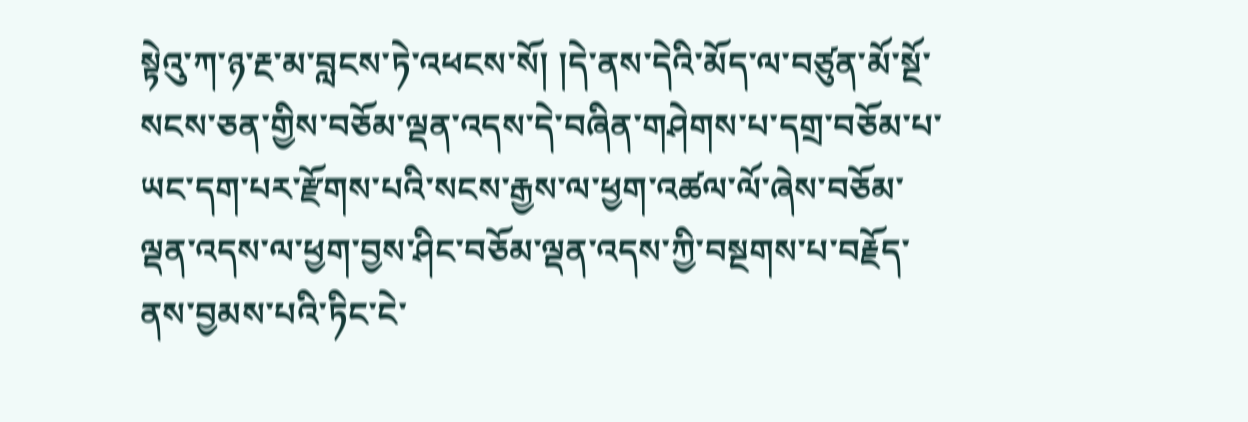སྟེའུ་ཀ་ཉ་རྔ་མ་བླངས་ཏེ་འཕངས་སོ། །དེ་ནས་དེའི་མོད་ལ་བཙུན་མོ་སྔོ་སངས་ཅན་གྱིས་བཅོམ་ལྡན་འདས་དེ་བཞིན་གཤེགས་པ་དགྲ་བཅོམ་པ་ཡང་དག་པར་རྫོགས་པའི་སངས་རྒྱས་ལ་ཕྱག་འཚལ་ལོ་ཞེས་བཅོམ་ལྡན་འདས་ལ་ཕྱག་བྱས་ཤིང་བཅོམ་ལྡན་འདས་ཀྱི་བསྔགས་པ་བརྗོད་ནས་བྱམས་པའི་ཏིང་ངེ་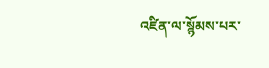འཛིན་ལ་སྙོམས་པར་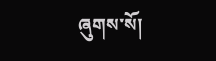ཞུགས་སོ།